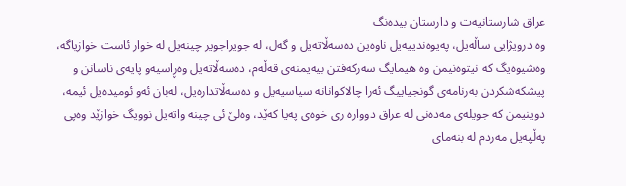عراق شارستانیەت و دارستان بیدەنگ
وە درویژایی ساڵەیل، پەیوەندییەیل ناوەین دەسەڵاتەیل و گەل، لە جویراجویر چینەیل لە خوار ئاست خوازیاگە، وەشیوەیگ کە نیتوەنیمن وە هیمایگ سەرکەفتن بیەیمنەی قەڵەم، دەسەڵاتەیل وەڕاسیەو پایەی ناسانن و پیشکەشکردن بەرنامەی گونجیاییگ ئەرا چالاکوانانە سیاسیەیل و دەسەڵاتدارەیل، لەبان ئەو ئومیدەیل ئیمە، دوینیمن کە جویلەی مەدەنی لە عراق دووارە ری خوەی پەیا کەێد، وەلێ ئی چینە واتەیل نوویگ خوازێد وەپی پەڵپەیل مەردم لە بنەمای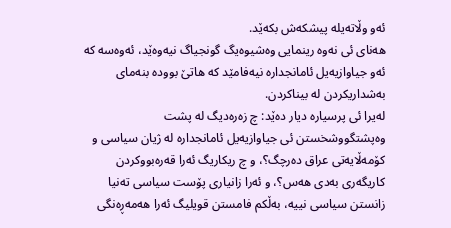ئەو وڵاتەیلە پیشکەش بکەێد.
هەنای ئی نەوە رینمایی وەشیوەیگ گونجیاگ نیەوەێد، ئەوەسە کە ئەو جیاوازیەیل ئامانجدارە نیەفامێد کە هاتێ بوودە بنەمای بەشداریکردن لە بیناکردن.
لەیرا ئی پرسیارە دیار دەێد: چ زەرەدیگ لە پشت وەپشتگووشخستن ئی جیاوازیەیل ئامانجدارە لە ژیان سیاسی و کۆمەڵایەتی عراق دەرچگ؟، و چ ریکاریگ ئەرا قەرەبووکردن کاریگەری بەدی هەس؟، و ئەرا زانیاری پۆست سیاسی تەنیا زانستن سیاسی نییە، بەڵکم فامستن قویلیگ ئەرا هەمەڕەنگی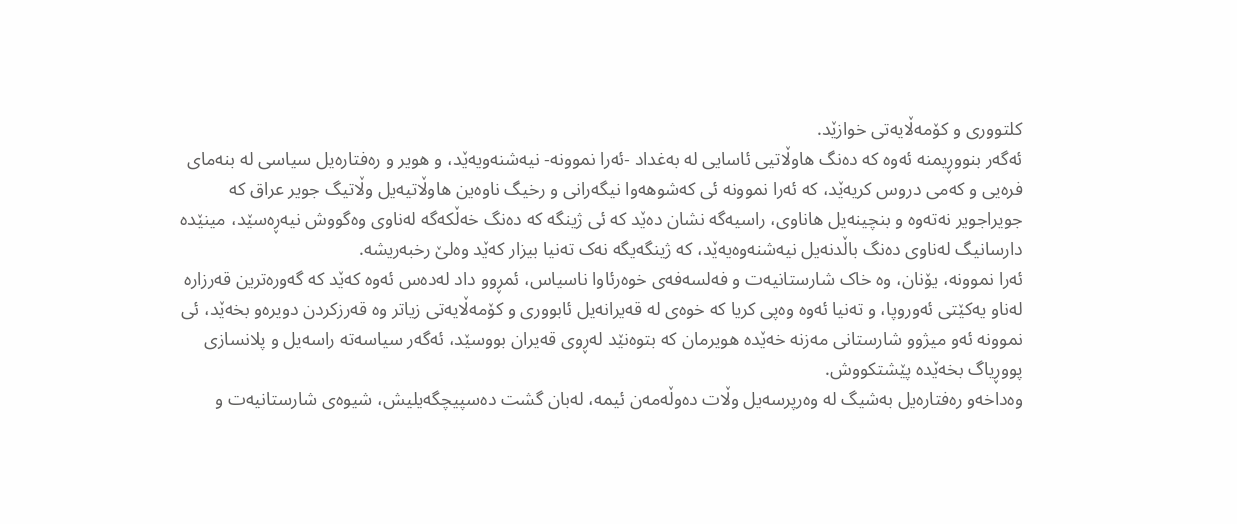کلتووری و کۆمەڵایەتی خوازێد.
ئەگەر بنووڕیمنە ئەوە کە دەنگ هاوڵاتیی ئاسایی لە بەغداد -ئەرا نموونە- نیەشنەویەێد، و هویر و رەفتارەیل سیاسی لە بنەمای فرەیی و کەمی دروس کریەێد، کە ئەرا نموونە ئی کەشوهەوا نیگەرانی و رخیگ ناوەین هاوڵاتیەیل وڵاتیگ جویر عراق کە جویراجویر نەتەوە و بنچینەیل هاناوی، راسیەگە نشان دەێد کە ئی ژینگە کە دەنگ خەڵکەگە لەناوی وەگووش نیەڕەسێد، مینێدە دارسانیگ لەناوی دەنگ باڵدنەیل نیەشنەوەیەێد، کە ژینگەیگە نەک تەنیا بیزار کەێد وەلێ رخبەریشە.
ئەرا نموونە، یۆنان، وە خاک شارستانیەت و فەلسەفەی خوەرئاوا ناسیاس، ئمڕوو داد لەدەس ئەوە کەێد کە گەورەترین قەرزارە لەناو یەکێتی ئەوروپا، و تەنیا ئەوە وەپی کریا کە خوەی لە قەیرانەیل ئابووری و کۆمەڵایەتی زیاتر وە قەرزکردن دویرەو بخەێد، ئی نموونە ئەو میژوو شارستانی مەزنە خەێدە هویرمان کە بتوەنێد لەڕوی قەیران بووسێد، ئەگەر سیاسەتە راسەیل و پلانسازی پووڕیاگ بخەێدە پێشتکووش.
وەداخەو رەفتارەیل بەشیگ لە وەرپرسەیل وڵات دەوڵەمەن ئیمە، لەبان گشت دەسپیچگەیلیش، شیوەی شارستانیەت و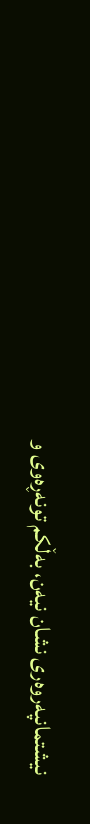نیشتمانپەروەری نشان نیەن، بەڵکم تونەڕەوی و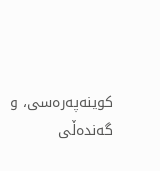کوینەپەرەسی، و گەندەڵی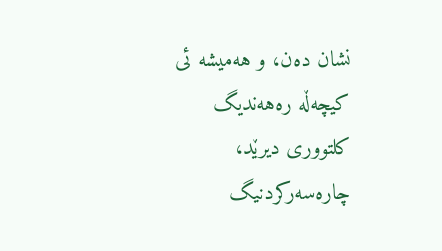نشان دەن، و هەمیشە ئی کیچەڵە رەهەندیگ کلتووری دیرێد، چارەسەرکردنیگ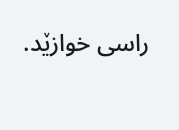راسی خوازێد.